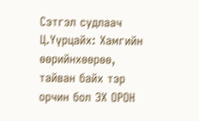Сэтгэл судлаач Ц.Үүрцайх: Хамгийн өөрийнхөөрөө, тайван байх тэр орчин бол ЭХ ОРОН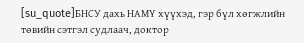[su_quote]БНСУ дахь НАМҮ хүүхэд, гэр бүл хөгжлийн төвийн сэтгэл судлаач, доктор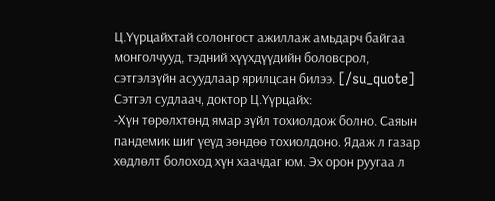Ц.Үүрцайхтай солонгост ажиллаж амьдарч байгаа монголчууд, тэдний хүүхдүүдийн боловсрол, сэтгэлзүйн асуудлаар ярилцсан билээ. [/su_quote]
Сэтгэл судлаач, доктор Ц.Үүрцайх:
-Хүн төрөлхтөнд ямар зүйл тохиолдож болно. Саяын пандемик шиг үеүд зөндөө тохиолдоно. Ядаж л газар хөдлөлт болоход хүн хаачдаг юм. Эх орон руугаа л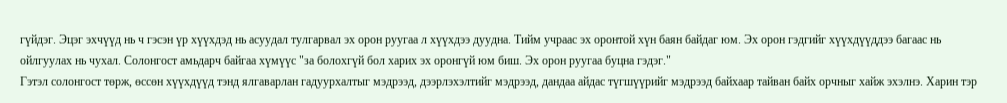гүйдэг. Эцэг эхчүүд нь ч гэсэн үр хүүхдэд нь асуудал тулгарвал эх орон руугаа л хүүхдээ дуудна. Тийм учраас эх оронтой хүн баян байдаг юм. Эх орон гэдгийг хүүхдүүддээ багаас нь ойлгуулах нь чухал. Солонгост амьдарч байгаа хүмүүс "за болохгүй бол харих эх оронгүй юм биш. Эх орон руугаа буцна гэдэг."
Гэтэл солонгост төрж, өссөн хүүхдүүд тэнд ялгаварлан гадуурхалтыг мэдрээд, дээрлэхэлтийг мэдрээд, дандаа айдас түгшүүрийг мэдрээд байхаар тайван байх орчныг хайж эхэлнэ. Харин тэр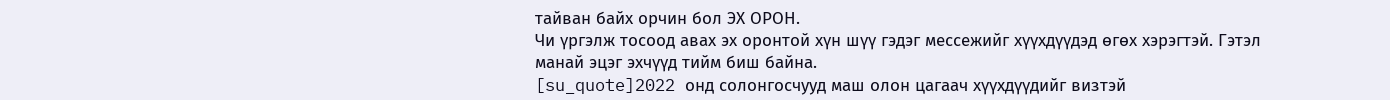тайван байх орчин бол ЭХ ОРОН.
Чи үргэлж тосоод авах эх оронтой хүн шүү гэдэг мессежийг хүүхдүүдэд өгөх хэрэгтэй. Гэтэл манай эцэг эхчүүд тийм биш байна.
[su_quote]2022 онд солонгосчууд маш олон цагаач хүүхдүүдийг визтэй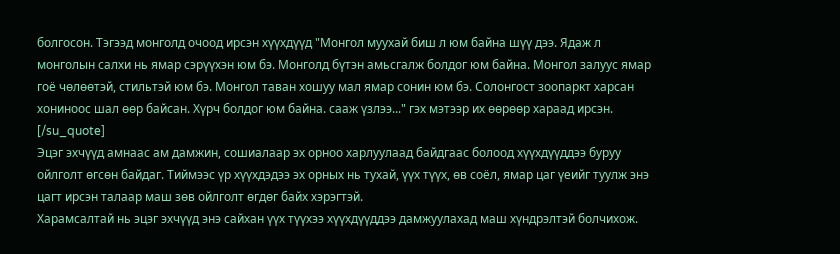болгосон. Тэгээд монголд очоод ирсэн хүүхдүүд "Монгол муухай биш л юм байна шүү дээ. Ядаж л монголын салхи нь ямар сэрүүхэн юм бэ. Монголд бүтэн амьсгалж болдог юм байна. Монгол залуус ямар гоё чөлөөтэй, стильтэй юм бэ. Монгол таван хошуу мал ямар сонин юм бэ. Солонгост зоопаркт харсан хониноос шал өөр байсан. Хүрч болдог юм байна. сааж үзлээ..." гэх мэтээр их өөрөөр хараад ирсэн. [/su_quote]
Эцэг эхчүүд амнаас ам дамжин, сошиалаар эх орноо харлуулаад байдгаас болоод хүүхдүүддээ буруу ойлголт өгсөн байдаг. Тиймээс үр хүүхдэдээ эх орных нь тухай, үүх түүх, өв соёл, ямар цаг үеийг туулж энэ цагт ирсэн талаар маш зөв ойлголт өгдөг байх хэрэгтэй.
Харамсалтай нь эцэг эхчүүд энэ сайхан үүх түүхээ хүүхдүүддээ дамжуулахад маш хүндрэлтэй болчихож.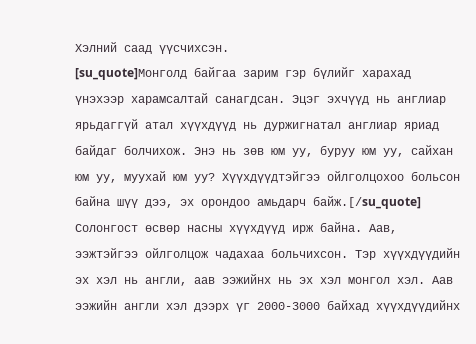Хэлний саад үүсчихсэн.
[su_quote]Монголд байгаа зарим гэр бүлийг харахад үнэхээр харамсалтай санагдсан. Эцэг эхчүүд нь англиар ярьдаггүй атал хүүхдүүд нь дуржигнатал англиар яриад байдаг болчихож. Энэ нь зөв юм уу, буруу юм уу, сайхан юм уу, муухай юм уу? Хүүхдүүдтэйгээ ойлголцохоо больсон байна шүү дээ, эх орондоо амьдарч байж.[/su_quote]
Солонгост өсвөр насны хүүхдүүд ирж байна. Аав, ээжтэйгээ ойлголцож чадахаа больчихсон. Тэр хүүхдүүдийн эх хэл нь англи, аав ээжийнх нь эх хэл монгол хэл. Аав ээжийн англи хэл дээрх үг 2000-3000 байхад хүүхдүүдийнх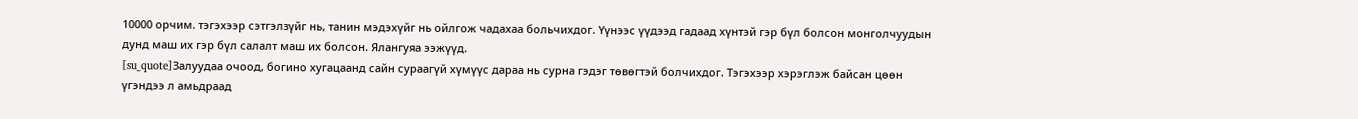10000 орчим. тэгэхээр сэтгэлзүйг нь, танин мэдэхүйг нь ойлгож чадахаа больчихдог. Үүнээс үүдээд гадаад хүнтэй гэр бүл болсон монголчуудын дунд маш их гэр бүл салалт маш их болсон. Ялангуяа ээжүүд.
[su_quote]Залуудаа очоод, богино хугацаанд сайн сураагүй хүмүүс дараа нь сурна гэдэг төвөгтэй болчихдог. Тэгэхээр хэрэглэж байсан цөөн үгэндээ л амьдраад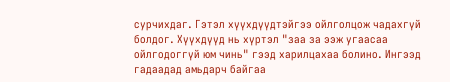сурчихдаг. Гэтэл хүүхдүүдтэйгээ ойлголцож чадахгүй болдог. Хүүхдүүд нь хүртэл "заа за ээж угаасаа ойлгодоггүй юм чинь" гээд харилцахаа болино. Ингээд гадаадад амьдарч байгаа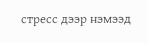стресс дээр нэмээд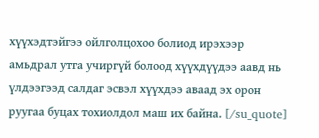хүүхэдтэйгээ ойлголцохоо болиод ирэхээр амьдрал утга учиргүй болоод хүүхдүүдээ аавд нь үлдээгээд салдаг эсвэл хүүхдээ аваад эх орон руугаа буцах тохиолдол маш их байна. [/su_quote]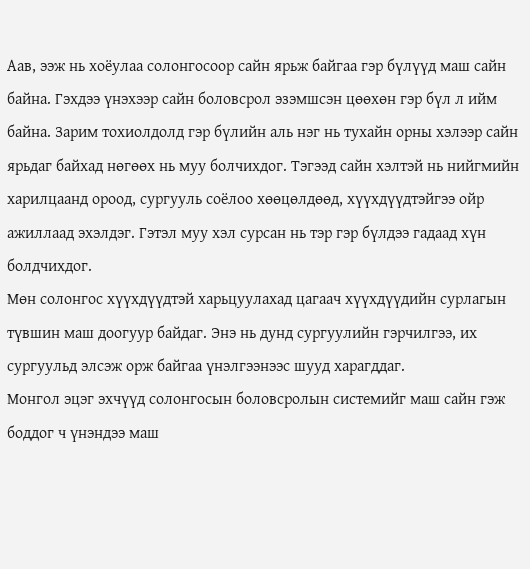Аав, ээж нь хоёулаа солонгосоор сайн ярьж байгаа гэр бүлүүд маш сайн байна. Гэхдээ үнэхээр сайн боловсрол эзэмшсэн цөөхөн гэр бүл л ийм байна. Зарим тохиолдолд гэр бүлийн аль нэг нь тухайн орны хэлээр сайн ярьдаг байхад нөгөөх нь муу болчихдог. Тэгээд сайн хэлтэй нь нийгмийн харилцаанд ороод, сургууль соёлоо хөөцөлдөөд, хүүхдүүдтэйгээ ойр ажиллаад эхэлдэг. Гэтэл муу хэл сурсан нь тэр гэр бүлдээ гадаад хүн болдчихдог.
Мөн солонгос хүүхдүүдтэй харьцуулахад цагаач хүүхдүүдийн сурлагын түвшин маш доогуур байдаг. Энэ нь дунд сургуулийн гэрчилгээ, их сургуульд элсэж орж байгаа үнэлгээнээс шууд харагддаг.
Монгол эцэг эхчүүд солонгосын боловсролын системийг маш сайн гэж боддог ч үнэндээ маш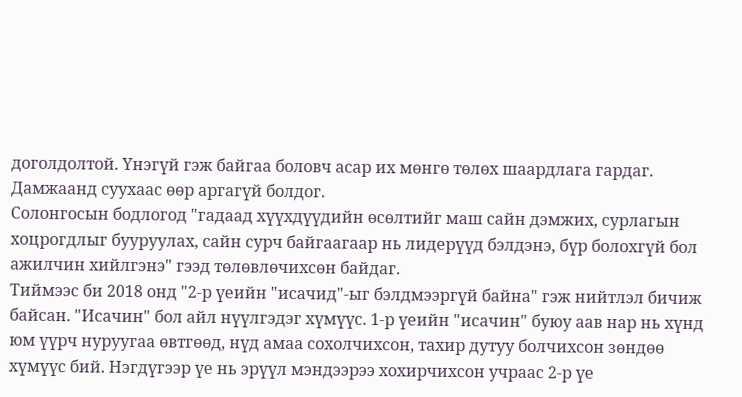доголдолтой. Үнэгүй гэж байгаа боловч асар их мөнгө төлөх шаардлага гардаг. Дамжаанд суухаас өөр аргагүй болдог.
Солонгосын бодлогод "гадаад хүүхдүүдийн өсөлтийг маш сайн дэмжих, сурлагын хоцрогдлыг бууруулах, сайн сурч байгаагаар нь лидерүүд бэлдэнэ, бүр болохгүй бол ажилчин хийлгэнэ" гээд төлөвлөчихсөн байдаг.
Тиймээс би 2018 онд "2-р үеийн "исачид"-ыг бэлдмээргүй байна" гэж нийтлэл бичиж байсан. "Исачин" бол айл нүүлгэдэг хүмүүс. 1-р үеийн "исачин" буюу аав нар нь хүнд юм үүрч нуруугаа өвтгөөд, нүд амаа сохолчихсон, тахир дутуу болчихсон зөндөө хүмүүс бий. Нэгдүгээр үе нь эрүүл мэндээрээ хохирчихсон учраас 2-р үе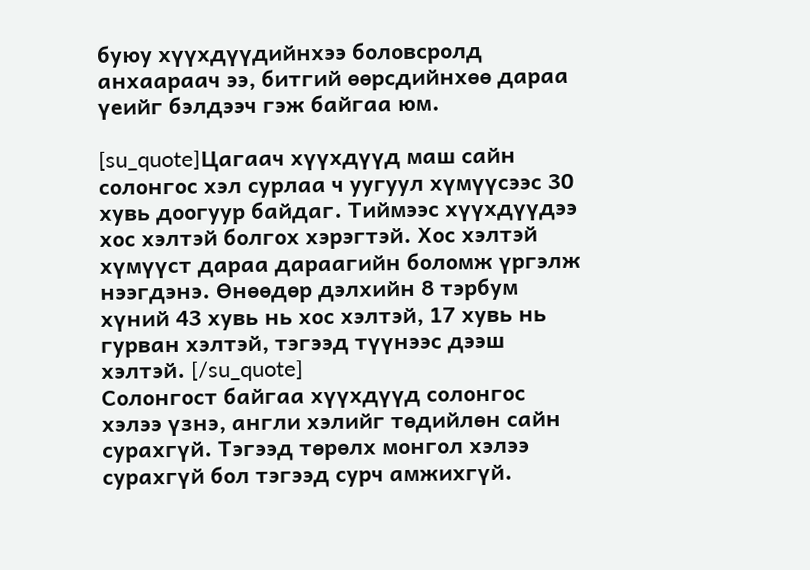буюу хүүхдүүдийнхээ боловсролд анхаараач ээ, битгий өөрсдийнхөө дараа үеийг бэлдээч гэж байгаа юм.

[su_quote]Цагаач хүүхдүүд маш сайн солонгос хэл сурлаа ч уугуул хүмүүсээс 30 хувь доогуур байдаг. Тиймээс хүүхдүүдээ хос хэлтэй болгох хэрэгтэй. Хос хэлтэй хүмүүст дараа дараагийн боломж үргэлж нээгдэнэ. Өнөөдөр дэлхийн 8 тэрбум хүний 43 хувь нь хос хэлтэй, 17 хувь нь гурван хэлтэй, тэгээд түүнээс дээш хэлтэй. [/su_quote]
Солонгост байгаа хүүхдүүд солонгос хэлээ үзнэ, англи хэлийг төдийлөн сайн сурахгүй. Тэгээд төрөлх монгол хэлээ сурахгүй бол тэгээд сурч амжихгүй.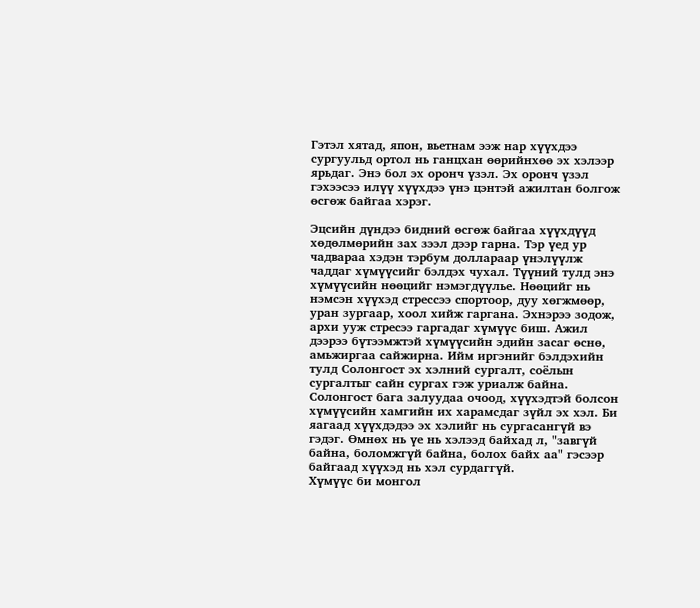Гэтэл хятад, япон, вьетнам ээж нар хүүхдээ сургуульд ортол нь ганцхан өөрийнхөө эх хэлээр ярьдаг. Энэ бол эх оронч үзэл. Эх оронч үзэл гэхээсээ илүү хүүхдээ үнэ цэнтэй ажилтан болгож өсгөж байгаа хэрэг.

Эцсийн дүндээ бидний өсгөж байгаа хүүхдүүд хөдөлмөрийн зах зээл дээр гарна. Тэр үед ур чадвараа хэдэн тэрбум доллараар үнэлүүлж чаддаг хүмүүсийг бэлдэх чухал. Түүний тулд энэ хүмүүсийн нөөцийг нэмэгдүүлье. Нөөцийг нь нэмсэн хүүхэд стрессээ спортоор, дуу хөгжмөөр, уран зургаар, хоол хийж гаргана. Эхнэрээ зодож, архи ууж стресээ гаргадаг хүмүүс биш. Ажил дээрээ бүтээмжтэй хүмүүсийн эдийн засаг өснө, амьжиргаа сайжирна. Ийм иргэнийг бэлдэхийн тулд Солонгост эх хэлний сургалт, соёлын сургалтыг сайн сургах гэж уриалж байна.
Солонгост бага залуудаа очоод, хүүхэдтэй болсон хүмүүсийн хамгийн их харамсдаг зүйл эх хэл. Би яагаад хүүхдэдээ эх хэлийг нь сургасангүй вэ гэдэг. Өмнөх нь үе нь хэлээд байхад л, "завгүй байна, боломжгүй байна, болох байх аа" гэсээр байгаад хүүхэд нь хэл сурдаггүй.
Хүмүүс би монгол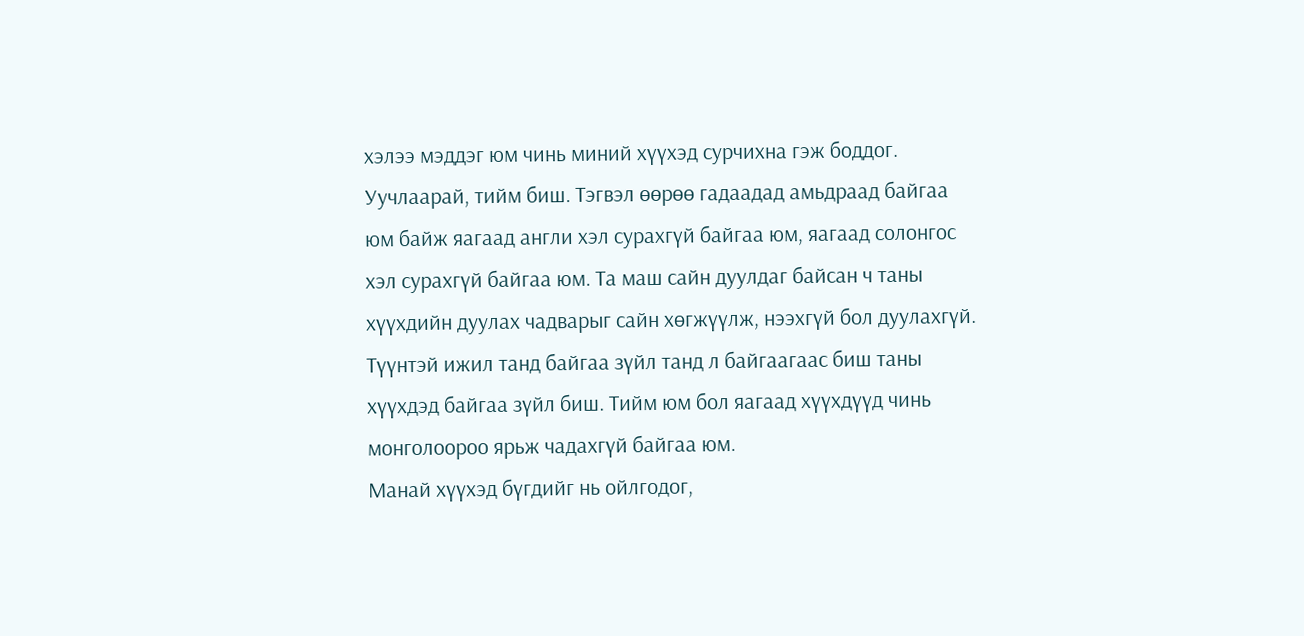хэлээ мэддэг юм чинь миний хүүхэд сурчихна гэж боддог. Уучлаарай, тийм биш. Тэгвэл өөрөө гадаадад амьдраад байгаа юм байж яагаад англи хэл сурахгүй байгаа юм, яагаад солонгос хэл сурахгүй байгаа юм. Та маш сайн дуулдаг байсан ч таны хүүхдийн дуулах чадварыг сайн хөгжүүлж, нээхгүй бол дуулахгүй. Түүнтэй ижил танд байгаа зүйл танд л байгаагаас биш таны хүүхдэд байгаа зүйл биш. Тийм юм бол яагаад хүүхдүүд чинь монголоороо ярьж чадахгүй байгаа юм.
Манай хүүхэд бүгдийг нь ойлгодог,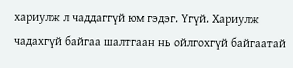хариулж л чаддаггүй юм гэдэг. Үгүй. Хариулж чадахгүй байгаа шалтгаан нь ойлгохгүй байгаатай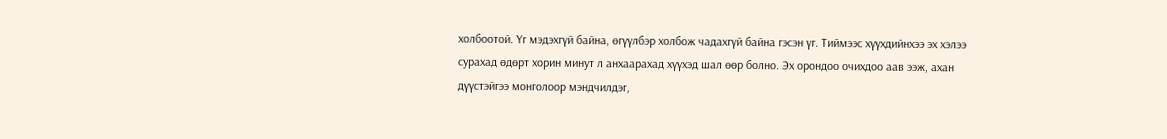холбоотой. Үг мэдэхгүй байна, өгүүлбэр холбож чадахгүй байна гэсэн үг. Тиймээс хүүхдийнхээ эх хэлээ сурахад өдөрт хорин минут л анхаарахад хүүхэд шал өөр болно. Эх орондоо очихдоо аав ээж, ахан дүүстэйгээ монголоор мэндчилдэг,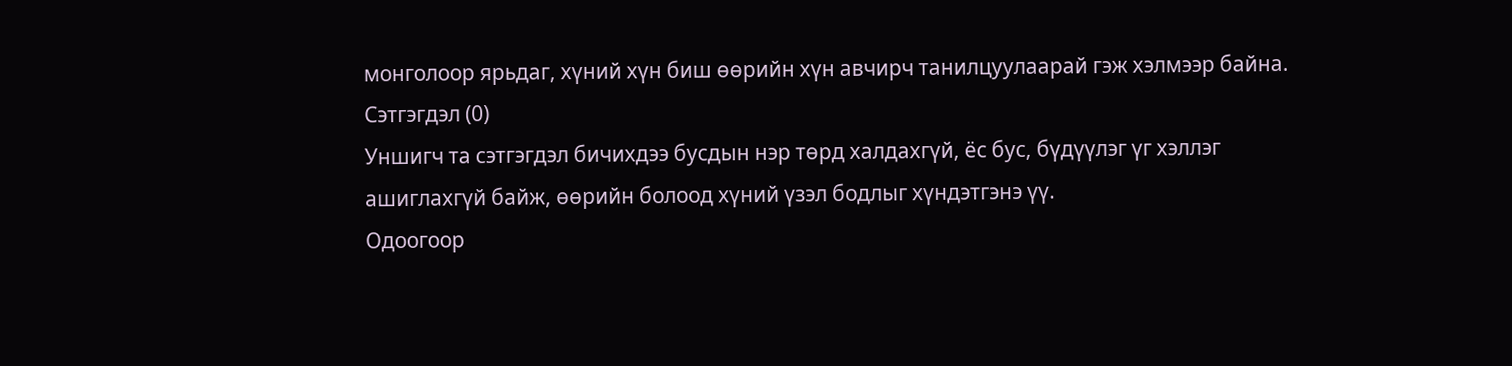монголоор ярьдаг, хүний хүн биш өөрийн хүн авчирч танилцуулаарай гэж хэлмээр байна.
Сэтгэгдэл (0)
Уншигч та сэтгэгдэл бичихдээ бусдын нэр төрд халдахгүй, ёс бус, бүдүүлэг үг хэллэг ашиглахгүй байж, өөрийн болоод хүний үзэл бодлыг хүндэтгэнэ үү.
Одоогоор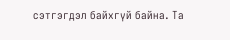сэтгэгдэл байхгүй байна. Та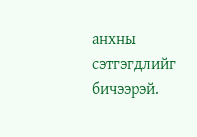анхны сэтгэгдлийг бичээрэй.